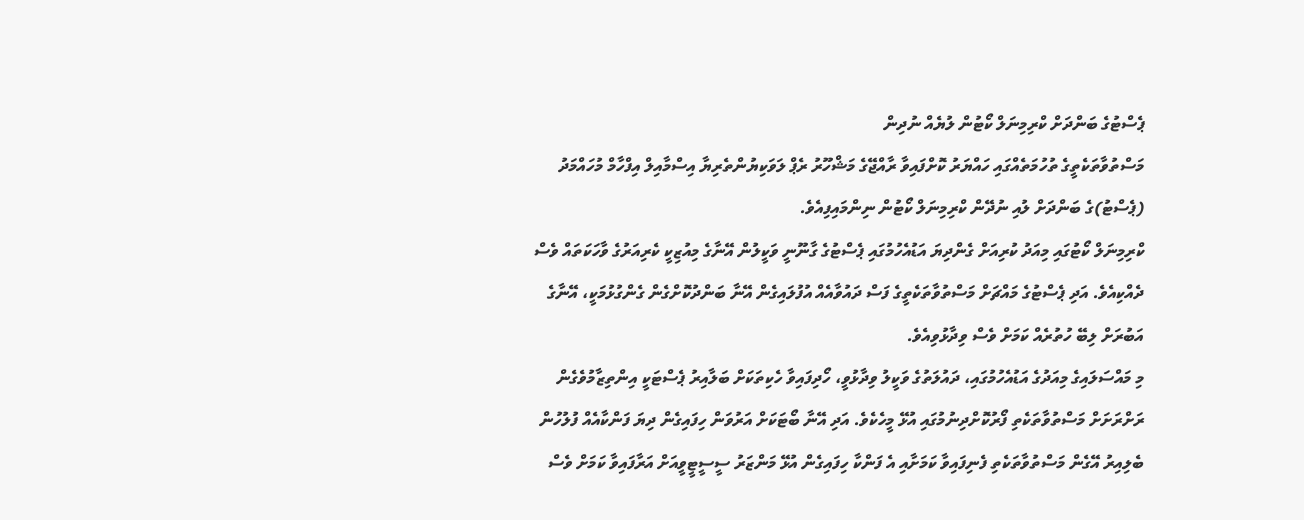ޕެސްޓުގެ ބަންދަށް ކްރިމިނަލް ކޯޓުން ލުޔެއް ނުދިން
މަސްތުވާތަކެތީގެ ތުހުމަތެއްގައި ހައްޔަރު ކޮށްފައިވާ ރާއްޖޭގެ މަޝްހޫރު ރެޕް ލަވަކިޔުންތެރިޔާ އިސްމާއިލް އިފްހާމް މުހައްމަދު (ޕެސްޓު)ގެ ބަންދަށް ލުއި ނުދޭން ކްރިމިނަލް ކޯޓުން ނިންމައިފިއެވެ.
ކްރިމިނަލް ކޯޓުގައި މިއަދު ކުރިއަށް ގެންދިޔަ އަޑުއެހުމުގައި ޕެސްޓުގެ ގާނޫނީ ވަކީލުން އޭނާގެ މިއުޒިކީ ކެރިއަރުގެ ވާހަކަތައް ވެސް ދެއްކިއެވެ. އަދި ޕެސްޓުގެ މައްޗަށް މަސްތުވާތަކެތީގެ ފަސް ދައުވާއެއް އުފުލައިގެން އޭނާ ބަންދުކޮށްގެން ގެންގުޅުމަކީ، އޭނާގެ އަބުރަށް ލިބޭ ހުތުރެއް ކަމަށް ވެސް ވިދާޅުވިއެވެ.
މި މައްސަލައިގެ މިއަދުގެ އަޑުއެހުމުގައި، ދައުލަތުގެ ވަކީލު ވިދާޅުވީ، ހޯދިފައިވާ ހެކިތަކަށް ބަލާއިރު ޕެސްޓަކީ އިންތިޒާމުވެގެން ރަށްރަށަށް މަސްތުވާތަކެތި ފޯރުކޮށްދިނުމުގައި އުޅޭ މީހެކެވެ. އަދި އޭނާ ބޯޓަކަށް އަރުވަން ހިފައިގެން ދިޔަ ފަންކާއެއް ފުލުހުން ބެލިއިރު އޭގެން މަސްތުވާތަކެތި ފެނިފައިވާ ކަމަށާއި އެ ފަންކާ ހިފައިގެން އުޅޭ މަންޒަރު ސީސީޓީވީއަށް އަރާފައިވާ ކަމަށް ވެސް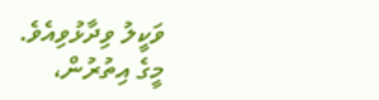ވަކީލު ވިދާޅުވިއެވެ.
މީގެ އިތުރުން،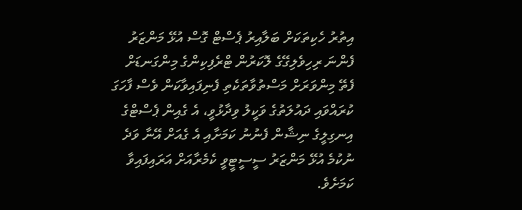އިތުރު ހެކިތަކަށް ބަލާއިރު ޕެސްޓް ގޮސް އުޅޭ މަންޒަރު ފެންނަ ރިހިވެލިގޭގެ ލޮކަރުން ޓްރެފިކިންގެ މިންގަނޑަށް ފެތޭ މިންވަރަށް މަސްތުވާތަކެތި ފެނިފައިވާކަން ވެސް ފާހަގަ ކުރައްވައި ދައުލަތުގެ ވަކީލު ވިދާޅުވީ، އެ ގެއިން ޕެސްޓްގެ އިނގިލީގެ ނިޝާން ފެނުނު ކަމަށާއި އެ ގެއަށް އޭނާ ވަދެ ނުކުމެ އުޅޭ މަންޒަރު ސީސީޓީވީ ކެމެރާއަށް އަރައިފައިވާ ކަމަށެވެ.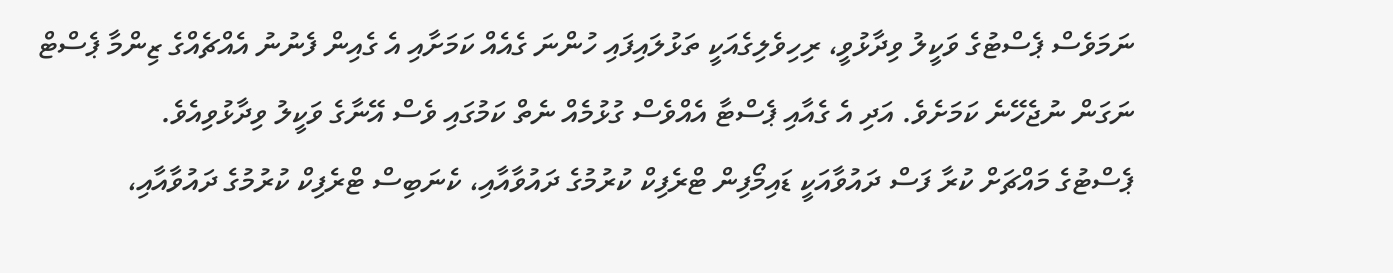ނަމަވެސް ޕެސްޓުގެ ވަކީލު ވިދާޅުވީ، ރިހިވެލިގެއަކީ ތަޅުލައިފައި ހުންނަ ގެއެއް ކަމަށާއި އެ ގެއިން ފެނުނު އެއްޗެއްގެ ޒިންމާ ޕެސްޓް ނަގަން ނުޖެހޭނެ ކަމަށެވެ. އަދި އެ ގެއާއި ޕެސްޓާ އެއްވެސް ގުޅުމެއް ނެތް ކަމުގައި ވެސް އޭނާގެ ވަކީލު ވިދާޅުވިއެވެ.
ޕެސްޓުގެ މައްޗަށް ކުރާ ފަސް ދައުވާއަކީ ޑައިމޯފިން ޓްރެފިކް ކުރުމުގެ ދައުވާއާއި، ކެނަބިސް ޓްރެފިކް ކުރުމުގެ ދައުވާއާއި،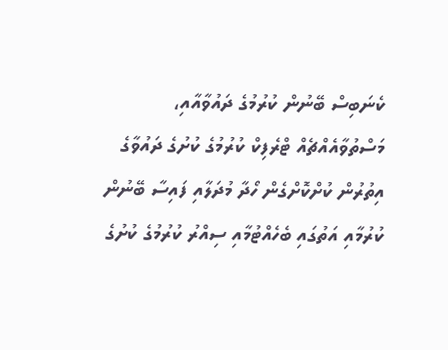ކެނަބިސް ބޭނުން ކުރުމުގެ ދައުވާއާއި، މަސްތުވާއެއްޗެއް ޓްރެފިކް ކުރުމުގެ ކުށުގެ ދައުވާގެ އިތުރުން ކުށްކޮށްގެން ހޯދާ މުދަލާއި ފައިސާ ބޭނުން ކުރުމާއި އަތުގައި ބެހެއްޓުމާއި ސިއްރު ކުރުމުގެ ކުށުގެ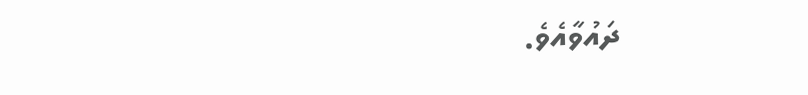ދައުވާއެވެ.